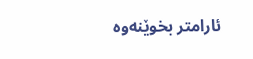ئارامتر بخوێنەوە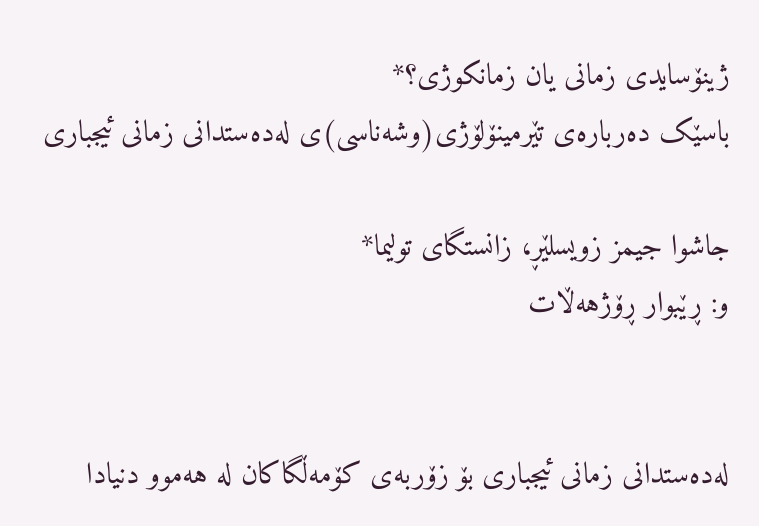ژینۆسایدی زمانی یان زمانکوژی؟*
باسێک دەربارەی تێرمینۆلۆژی(وشەناسی)ی لەدەستدانی زمانی ئیجباری

جاشوا جیمز زویسلێڕ، زانستگای تولیما*
و: ڕێبوار ڕۆژهەڵات


لەدەستدانی زمانی ئیجباری بۆ زۆربەی کۆمەڵگاکان لە هەموو دنیادا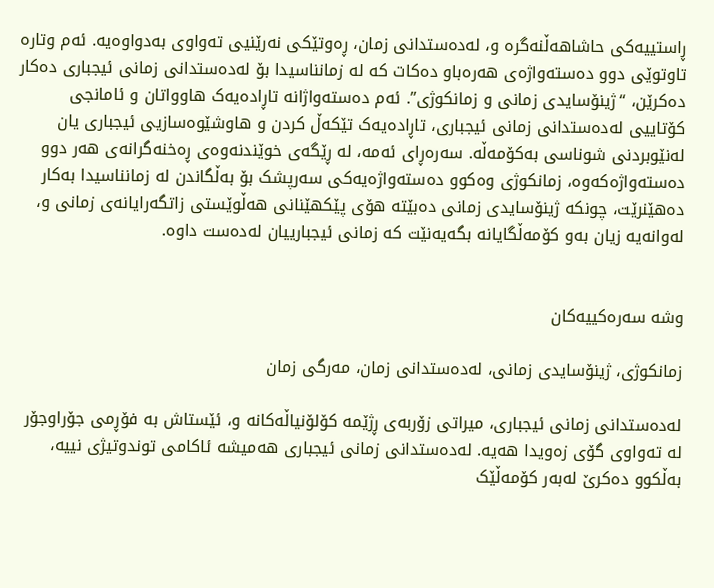ڕاستییەکی حاشاهەڵنەگرە و، لەدەستدانی زمان، ڕەوتێکی نەرێنیی تەواوی بەدواوەیە. ئەم وتارە تاوتوێی دوو دەستەواژەی هەرەباو دەکات کە لە زمانناسیدا بۆ لەدەستدانی زمانی ئیجباری دەکار دەکرێن، “ژینۆسایدی زمانی و زمانکوژی”. ئەم دەستەواژانە تاڕادەیەک هاوواتان و ئامانجی کۆتاییی لەدەستدانی زمانی ئیجباری، تاڕادەیەک تێکەڵ کردن و هاوشێوەسازیی ئیجباری یان لەنێوبردنی شوناسی بەکۆمەڵە. سەرەڕای ئەمە، لە ڕێگەی خوێندنەوەی ڕەخنەگرانەی هەر دوو دەستەواژەکەوە، زمانکوژی وەکوو دەستەواژەیەکی سەرپشک بۆ بەڵگاندن لە زمانناسیدا بەکار دەهێنرێت، چونکە ژینۆسایدی زمانی دەبێتە هۆی پێکهێنانی هەڵوێستی زاتگەرایانەی زمانی و، لەوانەیە زیان بەو کۆمەڵگایانە بگەیەنێت کە زمانی ئیجبارییان لەدەست داوە.


وشە سەرەکییەکان

زمانکوژی، ژینۆسایدی زمانی، لەدەستدانی زمان، مەرگی زمان

لەدەستدانی زمانی ئیجباری، میراتی زۆربەی ڕژێمە کۆلۆنیاڵەکانە و، ئێستاش بە فۆڕمی جۆراوجۆر لە تەواوی گۆی زەویدا هەیە. لەدەستدانی زمانی ئیجباری هەمیشە ئاکامی توندوتیژی نییە، بەڵکوو دەکرێ لەبەر کۆمەڵێک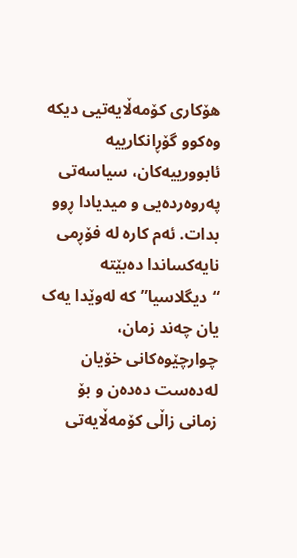هۆکاری کۆمەڵایەتیی دیکە وەکوو گۆڕانکارییە ئابوورییەکان، سیاسەتی پەروەردەیی و میدیادا ڕوو بدات. ئەم کارە لە فۆڕمی نایەکساندا دەبێتە “دیگلاسیا” کە لەوێدا یەک یان چەند زمان، چوارچێوەکانی خۆیان لەدەست دەدەن و بۆ زمانی زاڵی کۆمەڵایەتی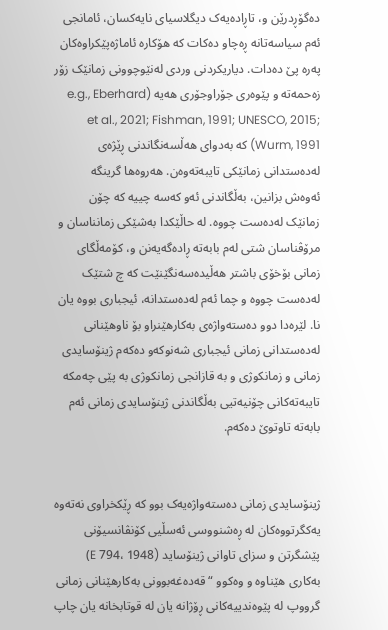دەگۆڕدرێن و، تاڕادەیەک دیگلاسیای نایەکسان، ئامانجی ئەم سیاسەتانە ڕەچاو دەکات کە هۆکارە ئاماژەپێکراوەکان پەرە پێ دەدات. دیاریکردنی وردی لەنێوچوونی زمانێک زۆر زەحمەتە و پێوەری جۆراوجۆری هەیە (e.g., Eberhard et al., 2021; Fishman, 1991; UNESCO, 2015; Wurm, 1991) کە بەدوای هەڵسەنگاندنی ڕێژەی لەدەستدانی زمانێکی تایبەتەوەن. هەروەها گرینگە ئەوەش بزانین، بەڵگاندنی ئەو کەسە چییە کە چۆن زمانێک لەدەست چووە. لە حاڵێکدا بەشێکی زمانناسان و مرۆڤناسان شتی لەم بابەتە ڕادەگەیەنن و، کۆمەڵگای زمانی بۆخۆی باشتر هەڵیدەسەنگێنێت کە چ شتێک لەدەست چووە و چما ئەم لەدەستدانە، ئیجباری بووە یان نا. لێرەدا دوو دەستەواژەی بەکارهێنراو بۆ ناوهێنانی لەدەستدانی زمانی ئیجباری شەنوکەو دەکەم ژینۆسایدی زمانی و زمانکوژی و بە قازانجی زمانکوژی بە پێی چەمکە تایبەتەکانی چۆنیەتیی بەڵگاندنی ژینۆسایدی زمانی ئەم بابەتە تاوتوێ دەکەم.


ژینۆسایدی زمانی دەستەواژەیەک بوو کە ڕێکخراوی نەتەوە یەکگرتووەکان لە ڕەشنووسی ئەسڵیی کۆنڤانسیۆنی پێشگرتن و سزای تاوانی ژینۆساید (E 794، 1948) بەکاری هێناوە و وەکوو “قەدەغەبوونی بەکارهێنانی زمانی گرووپ لە پێوەندییەکانی ڕۆژانە یان لە قوتابخانە یان چاپ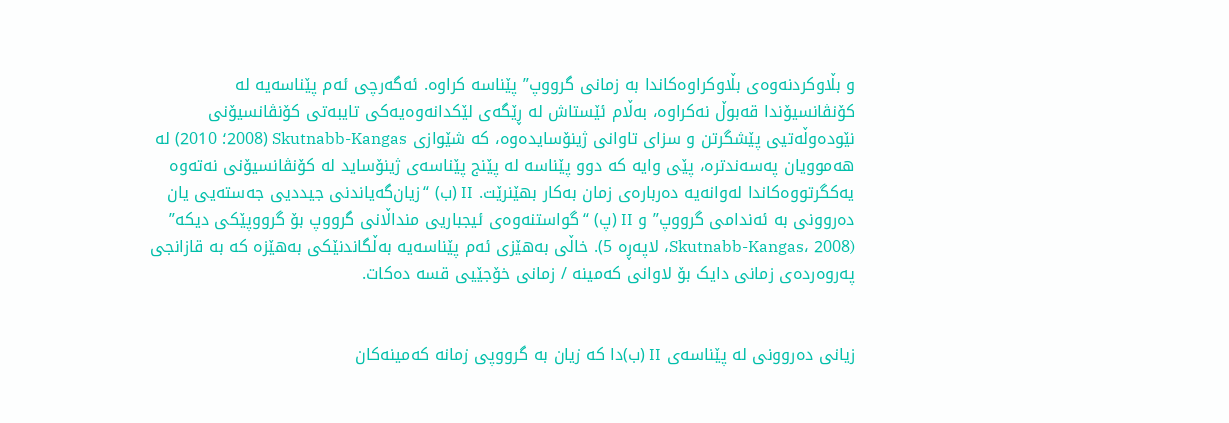و بڵاوکردنەوەی بڵاوکراوەکاندا بە زمانی گرووپ” پێناسە کراوە. ئەگەرچی ئەم پێناسەیە لە کۆنڤانسیۆندا قەبوڵ نەکراوە، بەڵام ئێستاش لە ڕێگەی لێکدانەوەیەکی تایبەتی کۆنڤانسیۆنی نێودەوڵەتیی پێشگرتن و سزای تاوانی ژینۆسایدەوە، کە شێوازی Skutnabb-Kangas (2008؛ 2010) لە هەموویان پەسەندترە، پێی وایە کە دوو پێناسە لە پێنج پێناسەی ژینۆساید لە کۆنڤانسیۆنی نەتەوە یەکگرتووەکاندا لەوانەیە دەربارەی زمان بەکار بهێنرێت. II (ب) “زیان‌گەیاندنی جیددیی جەستەیی یان دەروونی بە ئەندامی گرووپ” و II (پ) “گواستنەوەی ئیجباریی منداڵانی گرووپ بۆ گرووپێکی دیکە” (Skutnabb-Kangas، 2008، لاپەڕە 5). خاڵی بەهێزی ئەم پێناسەیە بەڵگاندنێکی بەهێزە کە بە قازانجی پەروەردەی زمانی دایک بۆ لاوانی کەمینە / زمانی خۆجێیی قسە دەکات.


زیانی دەروونی لە پێناسەی II (ب)دا کە زیان بە گرووپی زمانە کەمینەکان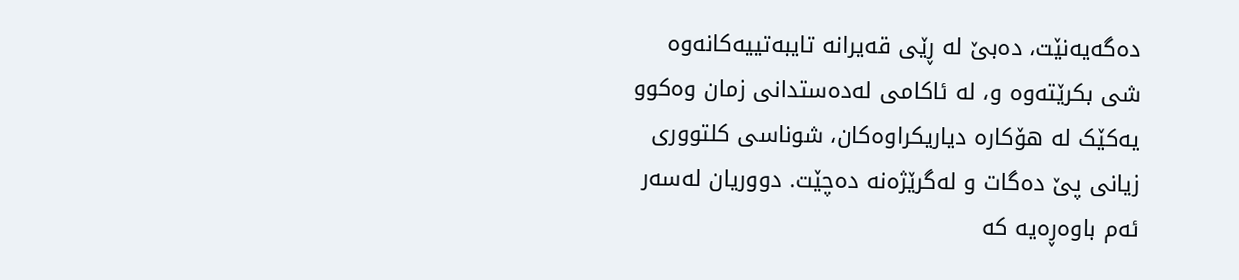دەگەیەنێت، دەبێ لە ڕێی قەیرانە تایبەتییەکانەوە شی بکرێتەوە و، لە ئاکامی لەدەستدانی زمان وەکوو یەکێک لە هۆکارە دیاریکراوەکان، شوناسی کلتووری زیانی پێ دەگات و لەگرێژەنە دەچێت. دووریان لەسەر ئەم باوەڕەیە کە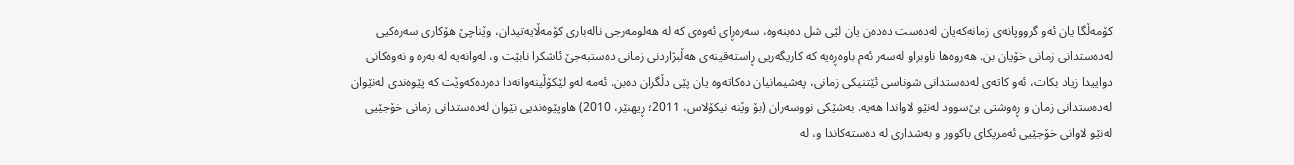کۆمەڵگا یان ئەو گرووپانەی زمانەکەیان لەدەست دەدەن یان لێی شل دەبنەوە، سەرەڕای ئەوەی کە لە هەلومەرجی نالەباری کۆمەڵایەتیدان، وێناچێ هۆکاری سەرەکیی لەدەستدانی زمانی خۆیان بن. هەروەها ناوبراو لەسەر ئەم باوەڕەیە کە کاریگەریی ڕاستەقینەی هەڵبژاردنی زمانی دەستبەجێ ئاشکرا نابێت و، لەوانەیە لە بەرە و نەوەکانی دواییدا زیاد بکات، ئەو کاتەی لەدەستدانی شوناسی ئێتنیکی زمانی، پەشیمانیان دەکاتەوە یان پێی دڵگران دەبن. ئەمە لەو لێکۆڵینەوانەدا دەردەکەوێت کە پێوەندی لەنێوان لەدەستدانی زمان و ڕەوشتی بێ‌سوود لەنێو لاواندا هەیە. بەشێکی نووسەران (بۆ وێنە نیکۆلاس، 2011؛ ڕیهنێر، 2010) هاوپێوەندیی نێوان لەدەستدانی زمانی خۆجێیی لەنێو لاوانی خۆجێیی ئەمریکای باکوور و بەشداری لە دەستەکاندا و، لە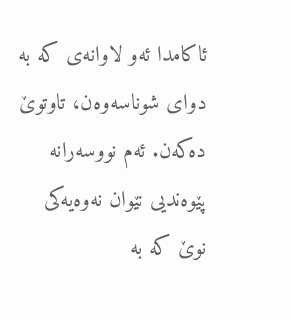ئاکامدا ئەو لاوانەی کە بە دوای شوناسەوەن، تاوتوێ دەکەن. ئەم نووسەرانە پێوەندیی نێوان نەوەیەکی نوێ کە بە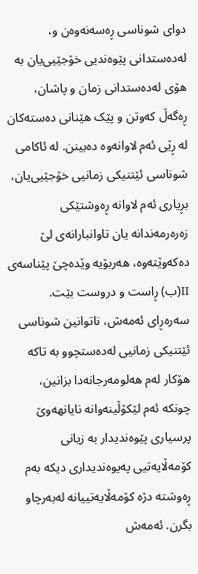دوای شوناسی ڕەسەنەوەن و، لەدەستدانی پێوەندیی خۆجێیی‌یان بە هۆی لەدەستدانی زمان و پاشان، ڕەگەڵ کەوتن و پێک هێنانی دەستەکان لە ڕێی ئەم لاوانەوە دەبینن. لە ئاکامی شوناسی ئێتنیکی زمانیی خۆجێیی‌یان، بڕیاری ئەم لاوانە ڕەوشتێکی زەرەرمەندانە یان تاوانبارانەی لێ دەکەوێتەوە، هەربۆیە وێدەچێ پێناسەی II(ب) ڕاست و دروست بێت. سەرەڕای ئەمەش، ناتوانین شوناسی ئێتنیکی زمانیی لەدەستچوو بە تاکە هۆکار لەم هەلومەرجانەدا بزانین، چونکە ئەم لێکۆڵینەوانە نایانهەوێ پرسیاری پێوەندیدار بە زیانی کۆمەڵایەتیی پەیوەندیداری دیکە بەم ڕەوشتە دژە کۆمەڵایەتییانە لەبەرچاو بگرن. ئەمەش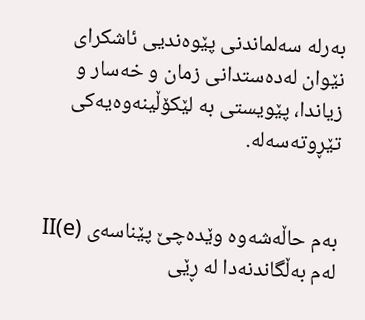بەرلە سەلماندنی پێوەندیی ئاشکرای نێوان لەدەستدانی زمان و خەسار و زیاندا، پێویستی بە لێکۆڵینەوەیەکی تێڕوتەسەلە.


بەم حاڵەشەوە وێدەچێ پێناسەی (II(e لەم بەڵگاندنەدا لە ڕێی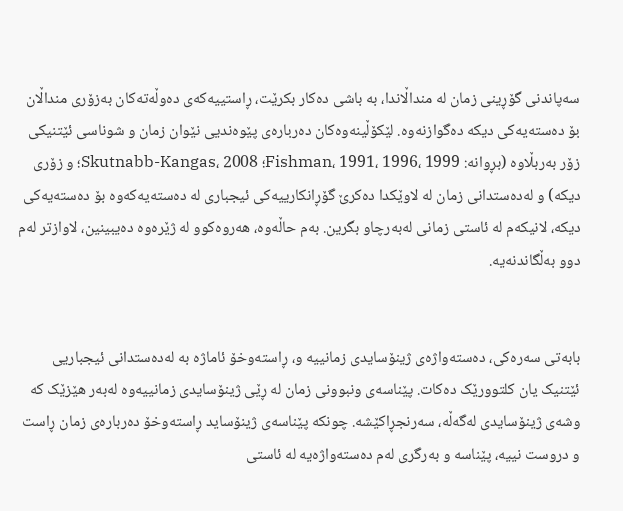سەپاندنی گۆڕینی زمان لە منداڵاندا، بە باشی دەکار بکرێت، ڕاستییەکەی دەوڵەتەکان بەزۆری منداڵان بۆ دەستەیەکی دیکە دەگوازنەوە. لێکۆڵینەوەکان دەربارەی پێوەندیی نێوان زمان و شوناسی ئێتنیکی زۆر بەربڵاوە (بڕوانە: Fishman، 1991، 1996، 1999؛ Skutnabb-Kangas، 2008؛ و زۆری دیکە) و لەدەستدانی زمان لە لاوێکدا دەکرێ گۆڕانکارییەکی ئیجباری لە دەستەیەکەوە بۆ دەستەیەکی دیکە، لانیکەم لە ئاستی زمانی لەبەرچاو بگرین. بەم حاڵەوە، هەروەکوو لە ژێرەوە دەیبینین، لاوازتر لەم دوو بەڵگاندنەیە.


بابەتی سەرەکی، دەستەواژەی ژینۆسایدی زمانییە و، ڕاستەوخۆ ئاماژە بە لەدەستدانی ئیجباریی ئێتنیک یان کلتوورێک دەکات. پێناسەی ونبوونی زمان لە ڕێی ژینۆسایدی زمانییەوە لەبەر هێزێک کە وشەی ژینۆسایدی لەگەڵە، سەرنجڕاکێشە. چونکە پێناسەی ژینۆساید ڕاستەوخۆ دەربارەی زمان ڕاست و دروست نییە، پێناسە و بەرگری لەم دەستەواژەیە لە ئاستی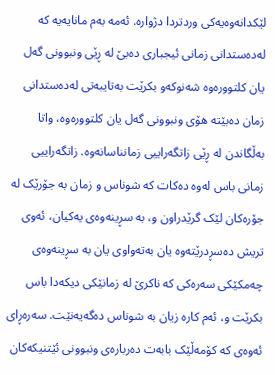لێکدانەوەیەکی وردتردا دژوارە. ئەمە بەم مانایەیە کە لەدەستدانی زمانی ئیجباری دەبێ لە ڕێی ونبوونی گەل یان کلتوورەوە شەنوکەو بکرێت بەتایبەتی لەدەستدانی زمان دەبێتە هۆی ونبوونی گەل یان کلتوورەوە، واتا بەڵگاندن لە ڕێی زاتگەراییی زمانناسانەوە. زاتگەراییی زمانی باس لەوە دەکات کە شوناس و زمان بە جۆرێک لە جۆرەکان لێک گرێدراون و، بە سڕینەوەی یەکیان، ئەوی تریش دەسڕدرێتەوە یان بەتەواوی یان بە سڕینەوەی چەمکێکی سەرەکی کە ناکرێ لە زمانێکی دیکەدا باس بکرێت و، ئەم کارە زیان بە شوناس دەگەیەنێت. سەرەڕای ئەوەی کە کۆمەڵێک بابەت دەربارەی ونبوونی ئێتنیکەکان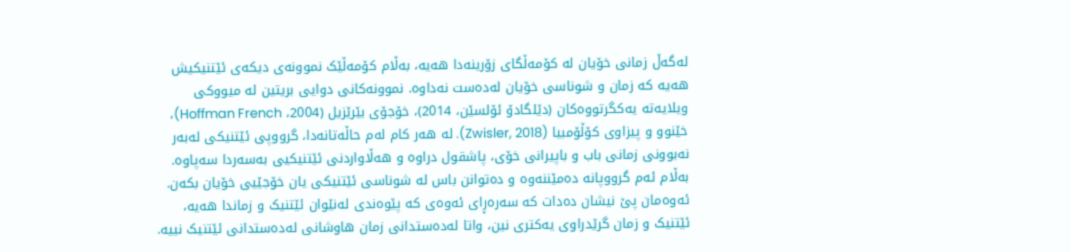لەگەڵ زمانی خۆیان لە کۆمەڵگای زۆرینەدا هەیە، بەڵام کۆمەڵێک نموونەی دیکەی ئێتنیکیش هەیە کە زمان و شوناسی خۆیان لەدەست نەداوە. نموونەکانی دوایی بریتین لە میووکی ویلایەتە یەکگرتووەکان (دێلگادۆ ئۆلسێن، 2014)، خۆجۆی بێرێزیل (2004، Hoffman French)، خێنوو و پیزاوی کۆڵۆمبیا (Zwisler, 2018). لە هەر کام لەم حاڵەتانەدا، گرووپی ئێتنیکی لەبەر نەبوونی زمانی باب و باپیرانی خۆی، پاشقول دراوە و هەڵاواردنی ئێتنیکیی بەسەردا سەپاوە. بەڵام ئەم گرووپانە دەمێننەوە و دەتوانن باس لە شوناسی ئێتنیکی یان خۆجێیی خۆیان بکەن. ئەوەمان پێ نیشان دەدات کە سەرەڕای ئەوەی کە پێوەندی لەنێوان ئێتنیک و زماندا هەیە، ئێتنیک و زمان گرێدراوی یەکتری نین، واتا لەدەستدانی زمان هاوشانی لەدەستدانی ئێتنیک نییە.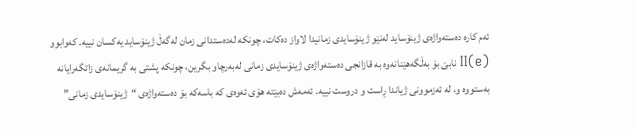ئەم کارە دەستەواژەی ژینۆساید لەنێو ژینۆسایدی زمانیدا لاواز دەکات، چونکە لەدەستدانی زمان لەگەڵ ژینۆساید یەکسان نییە. کەوابوو (II(e نابێ بۆ بەڵگەهێنانەوە بە قازانجی دەستەواژەی ژینۆسایدی زمانی لەبەرچاو بگرین، چونکە پشتی بە گریمانەی زاتگەرایانە بەستووە و، لە ئەزموونی ژیاندا ڕاست و دروست نییە. ئەمەش دەبێتە هۆی ئەوەی کە باسەکە بۆ دەستەواژەی “ژینۆسایدی زمانی”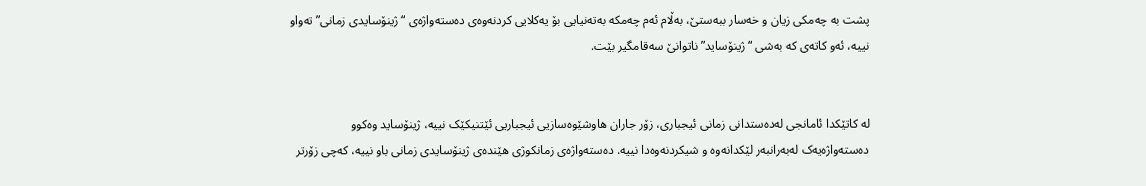پشت بە چەمکی زیان و خەسار ببەستێ، بەڵام ئەم چەمکە بەتەنیایی بۆ یەکلایی کردنەوەی دەستەواژەی “ژینۆسایدی زمانی” تەواو نییە، ئەو کاتەی کە بەشی “ژینۆساید” ناتوانێ سەقامگیر بێت.


لە کاتێکدا ئامانجی لەدەستدانی زمانی ئیجباری، زۆر جاران هاوشێوەسازیی ئیجباریی ئێتنیکێک نییە، ژینۆساید وەکوو دەستەواژەیەک لەبەرانبەر لێکدانەوە و شیکردنەوەدا نییە. دەستەواژەی زمانکوژی هێندەی ژینۆسایدی زمانی باو نییە، کەچی زۆرتر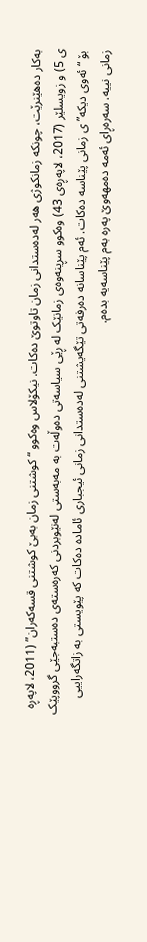بەکار دەهێنرێت، چونکە زمانکوژی هەر لەدەستدانی زمان تاوتوێ دەکات. نیکۆلاس وەکوو “کوشتنی زمان بەبێ کوشتنی قسەکەران” (2011، لاپەڕە ی 5) و زویسلێر (2017، لاپەڕەی 43) وەکوو سڕینەوەی زمانێک لە ڕێی سیاسەتی دەوڵەت بە مەبەستی لەنێوبردنی کەرەستەی دەستبەجێی گرووپێک بۆ “ئەوی دیکە”ی زمانی پێناسە دەکات. ئەم پێناسانە دەرفەتی تێگەیشتنی لەدەستدانی زمانی ئیجباری ئامادە دەکات کە پێویستی بە زاتگەراییی زمانی نییە. سەرەڕای ئەمە دەمهەوێ پەرە بەم پێناسەیە بدەم.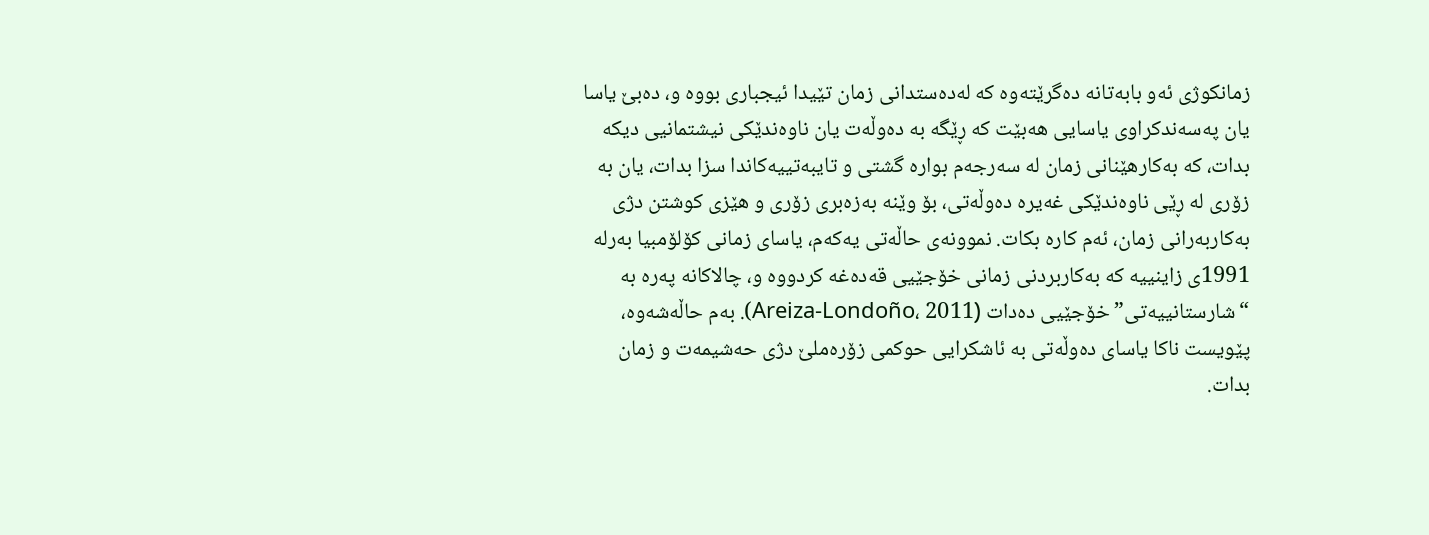زمانکوژی ئەو بابەتانە دەگرێتەوە کە لەدەستدانی زمان تێیدا ئیجباری بووە و، دەبێ یاسا یان پەسەندکراوی یاسایی هەبێت کە ڕێگە بە دەوڵەت یان ناوەندێکی نیشتمانیی دیکە بدات، کە بەکارهێنانی زمان لە سەرجەم بوارە گشتی و تایبەتییەکاندا سزا بدات، یان بە زۆری لە ڕێی ناوەندێکی غەیرە دەوڵەتی، بۆ وێنە بەزەبری زۆری و هێزی کوشتن دژی بەکاربەرانی زمان، ئەم کارە بکات. نموونەی حاڵەتی یەکەم، یاسای زمانی کۆلۆمبیا بەرلە 1991ی زاینییە کە بەکاربردنی زمانی خۆجێیی قەدەغە کردووە و، چالاکانە پەرە بە “شارستانییەتی” خۆجێیی دەدات (Areiza-Londoño، 2011). بەم حاڵەشەوە، پێویست ناکا یاسای دەوڵەتی بە ئاشکرایی حوکمی زۆرەملێ دژی حەشیمەت و زمان بدات.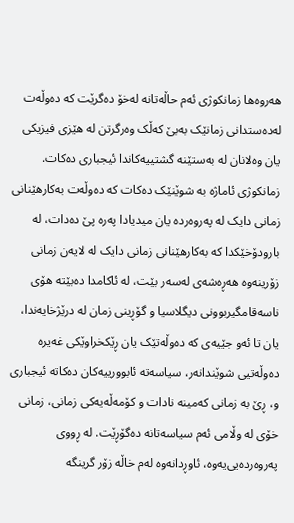هەروەها زمانکوژی ئەم حاڵەتانە لەخۆ دەگرێت کە دەوڵەت لەدەستدانی زمانێک بەبێ کەڵک وەرگرتن لە هێزی فیزیکی یان وەلانان لە بەستێنە گشتییەکاندا ئیجباری دەکات. زمانکوژی ئاماژە بە شوێنێک دەکات کە دەوڵەت بەکارهێنانی زمانی دایک لە پەروەردە یان میدیادا پەرە پێ دەدات، لە بارودۆخێکدا کە بەکارهێنانی زمانی دایک لە لایەن زمانی زۆرینەوە هەڕەشەی لەسەر بێت، لە ئاکامدا دەبێتە هۆی ناسەقامگیربوونی دیگلاسیا و گۆڕینی زمان لە درێژخایەندا، یان تا ئەو جێیەی کە دەوڵەتێک یان ڕێکخراوێکی غەیرە دەوڵەتیی شوێندانەر، سیاسەتە ئابوورییەکان دەکاتە ئیجباری و، ڕێ بە زمانی کەمینە نادات و کۆمەڵەیەکی زمانی، زمانی خۆی لە وڵامی ئەم سیاسەتانە دەگۆڕێت. لە ڕووی پەروەردەیی‌یەوە، ئاوڕدانەوە لەم خاڵە زۆر گرینگە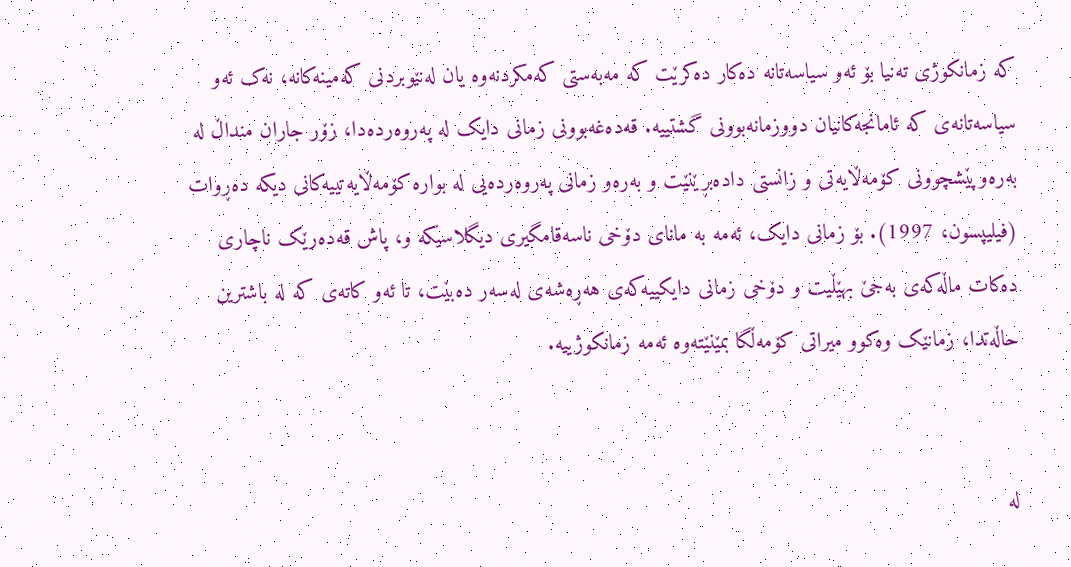کە زمانکوژی تەنیا بۆ ئەو سیاسەتانە دەکار دەکرێت کە مەبەستی کەمکردنەوە یان لەنێوبردنی کەمینەکانە، نەک ئەو سیاسەتانەی کە ئامانجەکانیان دووزمانەبوونی گشتییە. قەدەغەبوونی زمانی دایک لە پەروەردەدا، زۆر جاران منداڵ لە بەرەوپێشچوونی کۆمەڵایەتی و زانستی دادەبڕێنێت و بەرەو زمانی پەروەردەیی لە بوارە کۆمەڵایەتییەکانی دیکە دەڕوات (فیلیپسون، 1997). بۆ زمانی دایک، ئەمە بە مانای دۆخی ناسەقامگیری دیگلاسیکە و، پاش قەدەرێک ناچاری دەکات ماڵەکەی بەجێ بهێڵیت و دۆخی زمانی دایکییەکەی هەڕەشەی لەسەر دەبێت، تا ئەو کاتەی کە لە باشترین حاڵەتدا، زمانێک وەکوو میراتی کۆمەڵگا بمێنێتەوە ئەمە زمانکوژییە.


لە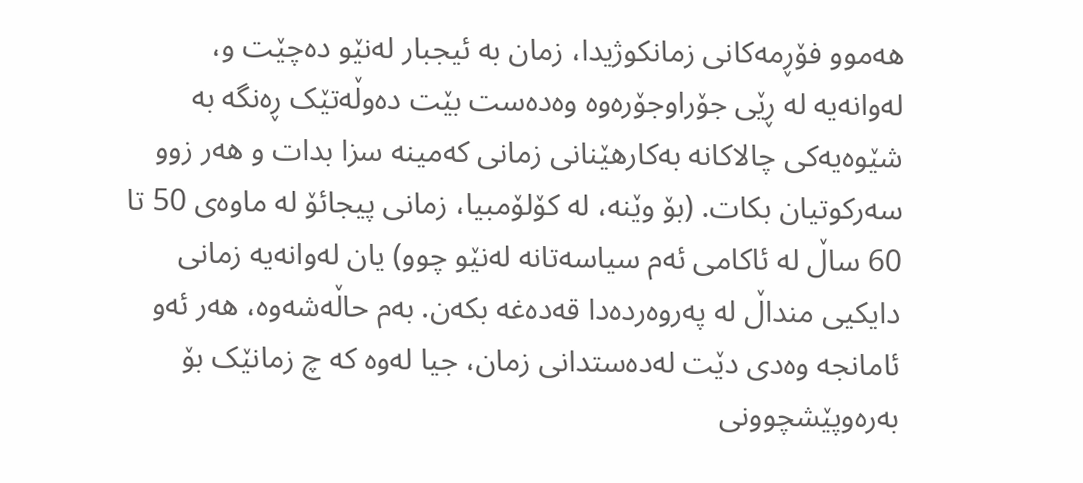هەموو فۆڕمەکانی زمانکوژیدا، زمان بە ئیجبار لەنێو دەچێت و، لەوانەیە لە ڕێی جۆراوجۆرەوە وەدەست بێت دەوڵەتێک ڕەنگە بە شێوەیەکی چالاکانە بەکارهێنانی زمانی کەمینە سزا بدات و هەر زوو سەرکوتیان بکات. (بۆ وێنە، لە کۆلۆمبیا، زمانی پیجائۆ لە ماوەی 50 تا 60 ساڵ لە ئاکامی ئەم سیاسەتانە لەنێو چوو) یان لەوانەیە زمانی دایکیی منداڵ لە پەروەردەدا قەدەغە بکەن. بەم حاڵەشەوە، هەر ئەو ئامانجە وەدی دێت لەدەستدانی زمان، جیا لەوە کە چ زمانێک بۆ بەرەوپێشچوونی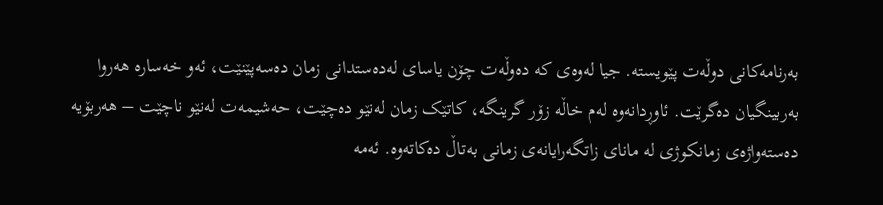بەرنامەکانی دوڵەت پێویستە. جیا لەوەی کە دەوڵەت چۆن یاسای لەدەستدانی زمان دەسەپێنێت، ئەو خەسارە هەروا بەربینگیان دەگرێت. ئاوڕدانەوە لەم خاڵە زۆر گرینگە، کاتێک زمان لەنێو دەچێت، حەشیمەت لەنێو ناچێت – هەربۆیە دەستەواژەی زمانکوژی لە مانای زاتگەرایانەی زمانی بەتاڵ دەکاتەوە. ئەمە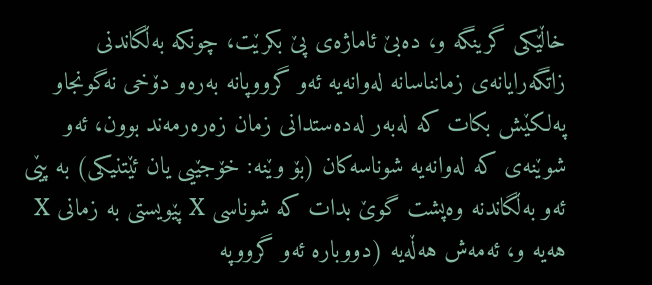خاڵێکی گرینگە و، دەبێ ئاماژەی پێ بکرێت، چونکە بەڵگاندنی زاتگەرایانەی زمانناسانە لەوانەیە ئەو گرووپانە بەرەو دۆخی نەگونجاو پەلکێش بکات کە لەبەر لەدەستدانی زمان زەرەرمەند بوون، ئەو شوێنەی کە لەوانەیە شوناسەکان (بۆ وێنە: خۆجێیی یان ئێتنیکی) بە پێی ئەو بەڵگاندنە وەپشت گوێ بدات کە شوناسی X پێویستی بە زمانی X هەیە و، ئەمەش هەڵەیە (دووبارە ئەو گرووپە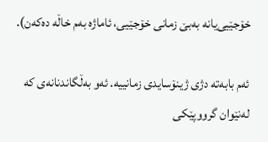خۆجێیی‌یانە بەبێ زمانی خۆجێیی، ئاماژە بەم خاڵە دەکەن).

ئەم بابەتە دژی ژینۆسایدی زمانییە. ئەو بەڵگاندنانەی کە لەنێوان گرووپێکی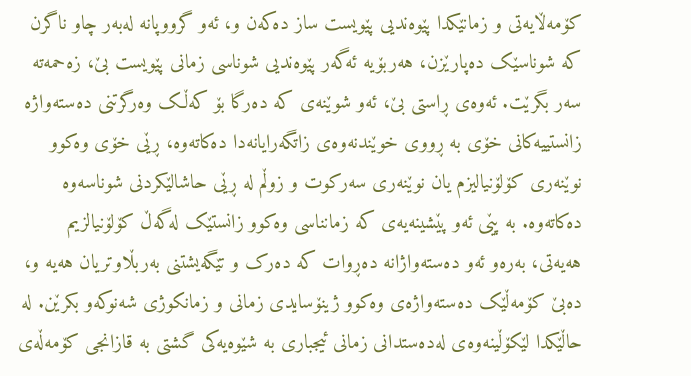کۆمەڵایەتی و زمانێکدا پێوەندیی پێویست ساز دەکەن و، ئەو گرووپانە لەبەر چاو ناگرن کە شوناسێک دەپارێزن، هەربۆیە ئەگەر پێوەندیی شوناسی زمانی پێویست بێ، زەحمەتە سەر بگرێت. ئەوەی ڕاستی بێ، ئەو شوێنەی کە دەرگا بۆ کەڵک وەرگرتنی دەستەواژە زانستییەکانی خۆی بە ڕووی خوێندنەوەی زاتگەرایانەدا دەکاتەوە، ڕێی خۆی وەکوو نوێنەری کۆلۆنیالیزم یان نوێنەری سەرکوت و زوڵم لە ڕێی حاشالێکردنی شوناسەوە دەکاتەوە. بە پێی ئەو پێشینەیەی کە زمانناسی وەکوو زانستێک لەگەڵ کۆلۆنیالزیم هەیەتی، بەرەو ئەو دەستەواژانە دەڕوات کە دەرک و تێگەیشتنی بەربڵاوتریان هەیە و، دەبێ کۆمەڵێک دەستەواژەی وەکوو ژینۆسایدی زمانی و زمانکوژی شەنوکەو بکرێن. لە حاڵێکدا لێکۆڵینەوەی لەدەستدانی زمانی ئیجباری بە شێوەیەکی گشتی بە قازانجی کۆمەڵەی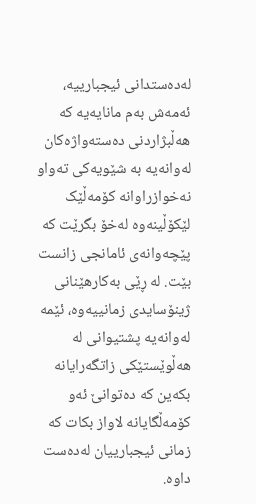لەدەستدانی ئیجبارییە، ئەمەش بەم مانایەیە کە هەڵبژاردنی دەستەواژەکان لەوانەیه بە شێویەکی تەواو نەخوازراوانە کۆمەڵێک لێکۆڵینەوە لەخۆ بگرێت کە پێچەوانەی ئامانجی زانست بێت. لە ڕێی بەکارهێنانی ژینۆسایدی زمانییەوە، ئێمە لەوانەیە پشتیوانی لە هەڵوێستێکی زاتگەرایانە بکەین کە دەتوانێ ئەو کۆمەڵگایانە لاواز بکات کە زمانی ئیجبارییان لەدەست داوە.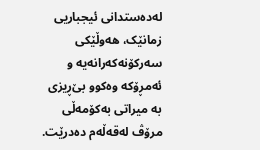لەدەستدانی ئیجباریی زمانێک، هەوڵێکی سەرکۆنەکەرانەیە و ئەمڕۆکە وەکوو بێ‌ڕیزی بە میراتی بەکۆمەڵی مرۆڤ لەقەڵەم دەدرێت.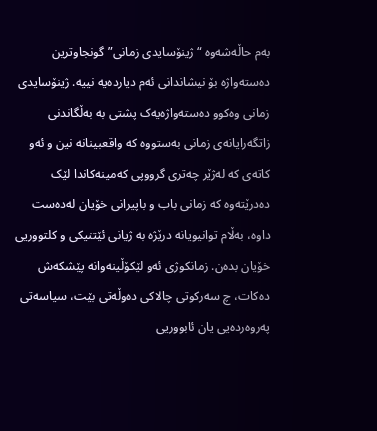بەم حاڵەشەوە “ژینۆسایدی زمانی” گونجاوترین دەستەواژە بۆ نیشاندانی ئەم دیاردەیە نییە. ژینۆسایدی زمانی وەکوو دەستەواژەیەک پشتی بە بەڵگاندنی زاتگەرایانەی زمانی بەستووە کە واقعبینانە نین و ئەو کاتەی کە لەژێر چەتری گرووپی کەمینەکاندا لێک دەدرێتەوە کە زمانی باب و باپیرانی خۆیان لەدەست داوە، بەڵام توانیویانە درێژە بە ژیانی ئێتنیکی و کلتووریی خۆیان بدەن. زمانکوژی ئەو لێکۆڵینەوانە پێشکەش دەکات، چ سەرکوتی چالاکی دەوڵەتی بێت، سیاسەتی پەروەردەیی یان ئابووریی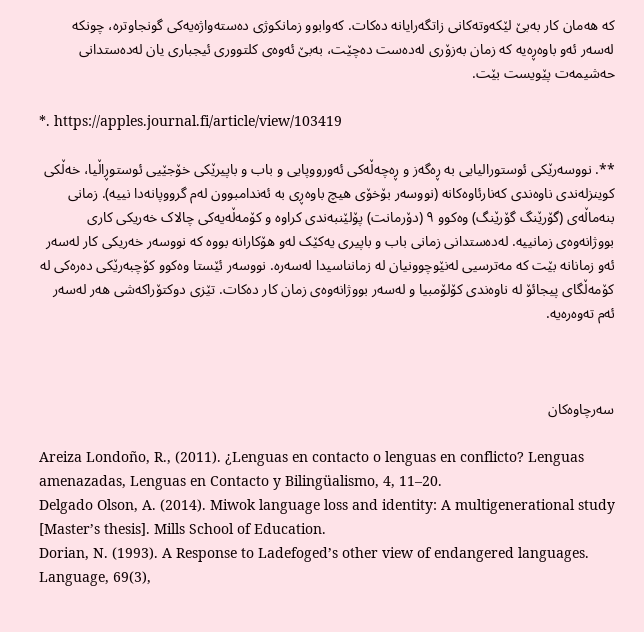کە هەمان کار بەبێ لێکەوتەکانی زاتگەرایانە دەکات. کەوابوو زمانکوژی دەستەواژەیەکی گونجاوترە، چونکە لەسەر ئەو باوەڕەیە کە زمان بەزۆری لەدەست دەچێت، بەبێ ئەوەی کلتووری ئیجباری یان لەدەستدانی حەشیمەت پێویست بێت.

*. https://apples.journal.fi/article/view/103419

**. نووسەرێکی ئوستورالیایی بە ڕەگەز و ڕەچەڵەکی ئەورووپایی و باب و باپیرێکی خۆجێیی ئوستوڕاڵیا، خەڵکی کوینزلەندی ناوەندی کەنارئاوەکانە (نووسەر بۆخۆی هیچ باوەڕی بە ئەندامبوون لەم گرووپانەدا نییە). زمانی بنەماڵەی (گۆرێنگ گۆرێنگ) وەکوو ٩ (دۆرمانت) پۆلێنبەندی کراوە و کۆمەڵەیەکی چالاک خەریکی کاری بووژانەوەی زمانییە. لەدەستدانی زمانی باب و باپیری یەکێک لەو هۆکارانە بووە کە نووسەر خەریکی کار لەسەر ئەو زمانانە بێت کە مەترسیی لەنێوچوونیان لە زمانناسیدا لەسەرە. نووسەر ئێستا وەکوو کۆچبەرێکی دەرەکی لە کۆمەڵگای پیجائۆ لە ناوەندی کۆلۆمبیا و لەسەر بووژانەوەی زمان کار دەکات. تێزی دوکتۆراکەشی هەر لەسەر ئەم تەوەرەیە.



سەرچاوەکان

Areiza Londoño, R., (2011). ¿Lenguas en contacto o lenguas en conflicto? Lenguas amenazadas, Lenguas en Contacto y Bilingüalismo, 4, 11–20.
Delgado Olson, A. (2014). Miwok language loss and identity: A multigenerational study [Master’s thesis]. Mills School of Education.
Dorian, N. (1993). A Response to Ladefoged’s other view of endangered languages. Language, 69(3),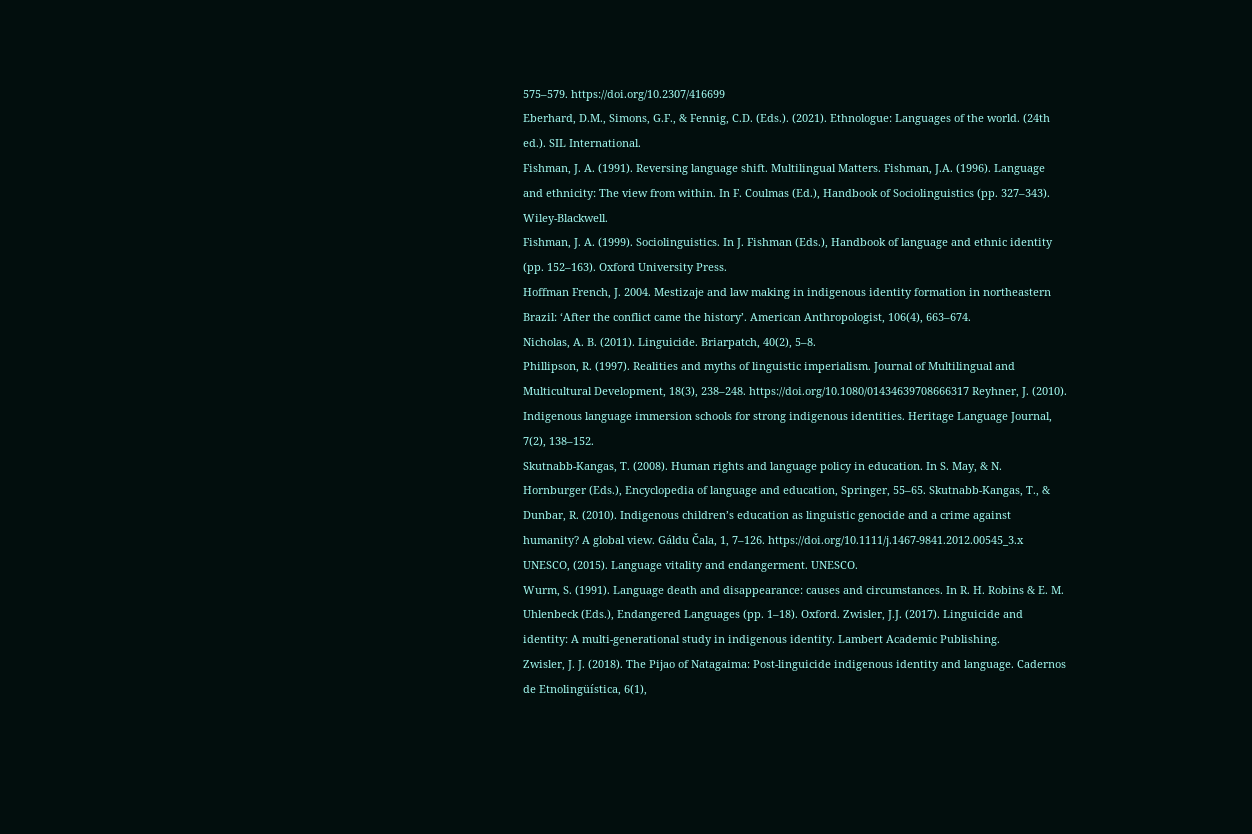575–579. https://doi.org/10.2307/416699
Eberhard, D.M., Simons, G.F., & Fennig, C.D. (Eds.). (2021). Ethnologue: Languages of the world. (24th ed.). SIL International.
Fishman, J. A. (1991). Reversing language shift. Multilingual Matters. Fishman, J.A. (1996). Language and ethnicity: The view from within. In F. Coulmas (Ed.), Handbook of Sociolinguistics (pp. 327–343). Wiley-Blackwell.
Fishman, J. A. (1999). Sociolinguistics. In J. Fishman (Eds.), Handbook of language and ethnic identity (pp. 152–163). Oxford University Press.
Hoffman French, J. 2004. Mestizaje and law making in indigenous identity formation in northeastern Brazil: ‘After the conflict came the history’. American Anthropologist, 106(4), 663–674.
Nicholas, A. B. (2011). Linguicide. Briarpatch, 40(2), 5–8.
Phillipson, R. (1997). Realities and myths of linguistic imperialism. Journal of Multilingual and Multicultural Development, 18(3), 238–248. https://doi.org/10.1080/01434639708666317 Reyhner, J. (2010). Indigenous language immersion schools for strong indigenous identities. Heritage Language Journal, 7(2), 138–152.
Skutnabb-Kangas, T. (2008). Human rights and language policy in education. In S. May, & N. Hornburger (Eds.), Encyclopedia of language and education, Springer, 55–65. Skutnabb-Kangas, T., & Dunbar, R. (2010). Indigenous children’s education as linguistic genocide and a crime against humanity? A global view. Gáldu Čala, 1, 7–126. https://doi.org/10.1111/j.1467-9841.2012.00545_3.x
UNESCO, (2015). Language vitality and endangerment. UNESCO.
Wurm, S. (1991). Language death and disappearance: causes and circumstances. In R. H. Robins & E. M. Uhlenbeck (Eds.), Endangered Languages (pp. 1–18). Oxford. Zwisler, J.J. (2017). Linguicide and identity: A multi-generational study in indigenous identity. Lambert Academic Publishing.
Zwisler, J. J. (2018). The Pijao of Natagaima: Post-linguicide indigenous identity and language. Cadernos de Etnolingüística, 6(1),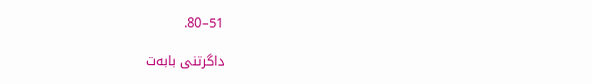51–80.

داگرتنی بابەت